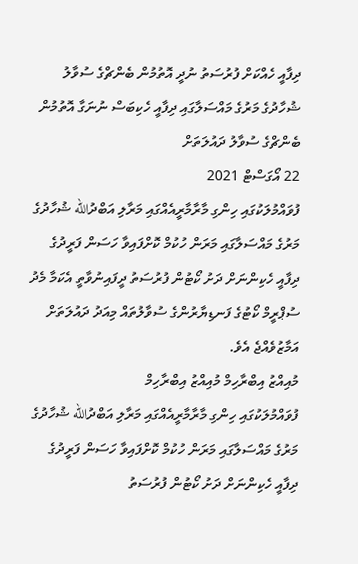ދިފާއީ ހެއްކަށް ފުރުސަތު ނުދީ އޮތުމުން ބެންޗްގެ ސުވާލު
ޝުހާދުގެ މަރުގެ މައްސަލާގައި ދިފާއީ ހެކިބަސް ނުނަގާ އޮތުމުން ބެންޗްގެ ސުވާލު ދައުލަތަށް
22 އޯގަސްޓް 2021
ފުވައްމުލަކުގައި ހިންގި މާރާމާރީއެއްގައި މަރާލި އަބްދުالله ޝުހާދުގެ މަރުގެ މައްސަލާގައި މަރަން ހުކުމް ކޮށްފައިވާ ހަސަން ފަރީދުގެ ދިފާއީ ހެކިންނަށް ދަށު ކޯޓުން ފުރުސަތު ދީފައިނުވާތީ އެކަމާ މެދު ސުޕްރީމް ކޯޓުގެ ފަނޑިޔާރުންގެ ސުވާލުތައް މިއަދު ދައުލަތަށް އަމާޒުވެއްޖެ އެވެ.
މުއިއްޒު އިބްރާހިމް މުއިއްޒު އިބްރާހިމް
ފުވައްމުލަކުގައި ހިންގި މާރާމާރީއެއްގައި މަރާލި އަބްދުالله ޝުހާދުގެ މަރުގެ މައްސަލާގައި މަރަން ހުކުމް ކޮށްފައިވާ ހަސަން ފަރީދުގެ ދިފާއީ ހެކިންނަށް ދަށު ކޯޓުން ފުރުސަތު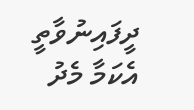ދީފައިނުވާތީ އެކަމާ މެދު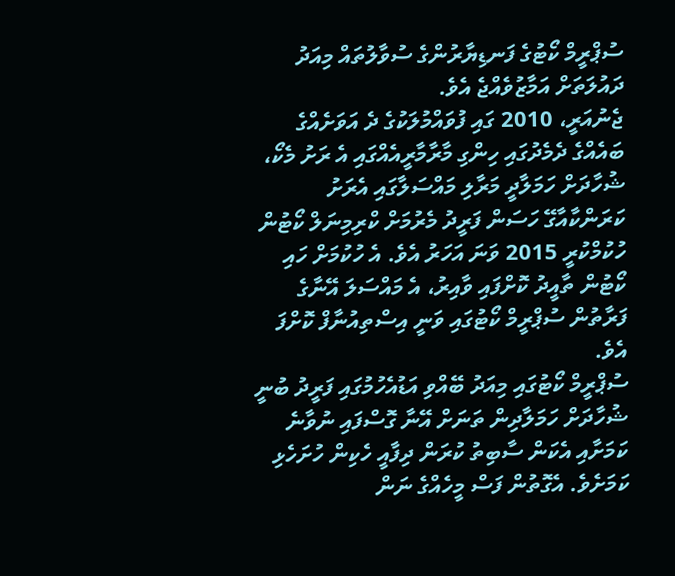ސުޕްރީމް ކޯޓުގެ ފަނޑިޔާރުންގެ ސުވާލުތައް މިއަދު ދައުލަތަށް އަމާޒުވެއްޖެ އެވެ.
ޖެނުއަރީ، 2010 ގައި ފުވައްމުލަކުގެ ދެ އަވަށެއްގެ ބައެއްގެ ދެމެދުގައި ހިންގި މާރާމާރީއެއްގައި އެ ރަށު މެކޯ، ޝުހާދަށް ހަމަލާދީ މަރާލި މައްސަލާގައި އެރަށު ކަރަންކާއާގޭ ހަސަން ފަރީދު މެރުމަށް ކްރިމިނަލް ކޯޓުން ހުކުމްކުރީ 2015 ވަނަ އަހަރު އެވެ. އެ ހުކުމަށް ހައި ކޯޓުން ތާއީދު ކޮށްފައި ވާއިރު، އެ މައްސަލަ އޭނާގެ ފަރާތުން ސުޕްރީމް ކޯޓުގައި ވަނީ އިސްތިއުނާފް ކޮށްފަ އެވެ.
ސުޕްރީމް ކޯޓުގައި މިއަދު ބޭއްވި އަޑުއެހުމުގައި ފަރީދު ބުނީ ޝުހާދަށް ހަމަލާދިން ތަނަށް އޭނާ ގޮސްފައި ނުވާނެ ކަމަށާއި އެކަން ސާބިތު ކުރަން ދިފާއީ ހެކިން ހުށަހެޅި ކަމަށެވެ. އެގޮތުން ފަސް މީހެއްގެ ނަން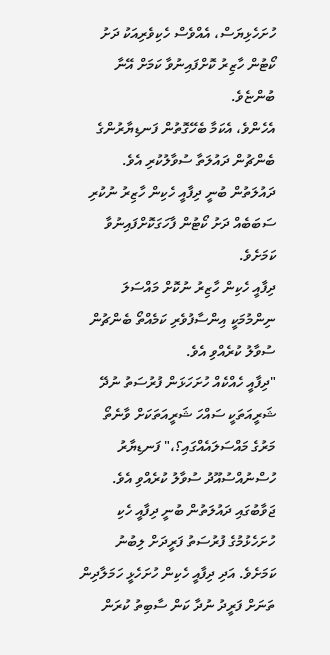ހުށަހެޅިޔަސް، އެއްވެސް ހެކިވެރިއަކު ދަށު ކޯޓުން ހާޒިރު ކޮށްފައިނުވާ ކަމަށް އޭނާ ބުންޏެވެ.
އެހެންވެ، އެކަމާ ބެހޭގޮތުން ފަނޑިޔާރުންގެ ބެންޗުން ދައުލަތާ ސުވާލުކުރި އެވެ.
ދައުލަތުން ބުނީ ދިފާއީ ހެކިން ހާޒިރު ނުކުރި ސަބަބެއް ދަށު ކޯޓުން ފާހަގަކޮށްފައިނުވާ ކަމަށެވެ.
ދިފާއީ ހެކިން ހާޒިރު ނުކޮށް މައްސަލަ ނިންމުމަކީ އިންސާފުވެރި ކަމެއްތޯ ބެންޗުން ސުވާލު ކުރެއްވި އެވެ.
"ދިފާއީ ހެއްކެއް ހުށަހަޅަން ފުރުސަތު ނުދޭ ޝަރީއަތަކީ ސައްހަ ޝަރީއަތަކަށް ވާނެތޯ މަރުގެ މައްސަލައެއްގައި؟،" ފަނޑިޔާރު ހުސްނުއްސުއޫދު ސުވާލު ކުރެއްވި އެވެ.
ޖަވާބުގައި ދައުލަތުން ބުނީ ދިފާއީ ހެކި ހުށަހެޅުމުގެ ފުރުސަތު ފަރީދަށް ލިބުނު ކަމަށެވެ. އަދި ދިފާއީ ހެކިން ހުށަހެޅީ ހަމަލާދިން ތަނަށް ފަރީދު ނުދާ ކަން ސާބިތު ކުރަން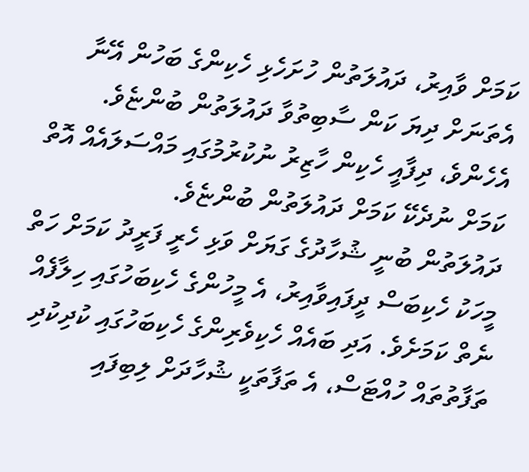ކަމަށް ވާއިރު، ދައުލަތުން ހުށަހެޅި ހެކިންގެ ބަހުން އޭނާ އެތަނަށް ދިޔަ ކަން ސާބިތުވާ ދައުލަތުން ބުންޏެވެ. އެހެންވެ، ދިފާއީ ހެކިން ހާޒިރު ނުކުރުމުގައި މައްސަލައެއް އޮތް ކަމަށް ނުދެކޭ ކަމަށް ދައުލަތުން ބުންޏެވެ.
ދައުލަތުން ބުނީ ޝުހާދުގެ ގަޔަށް ވަޅި ހެރީ ފަރީދު ކަމަށް ހަތް މީހަކު ހެކިބަސް ދީފައިވާއިރު، އެ މީހުންގެ ހެކިބަހުގައި ހިލާފެއް ނެތް ކަމަށެވެ. އަދި ބައެއް ހެކިވެރިންގެ ހެކިބަހުގައި ކުދިކުދި ތަފާތުތައް ހުއްޓަސް، އެ ތަފާތަކީ ޝުހާދަށް ލިބިފައި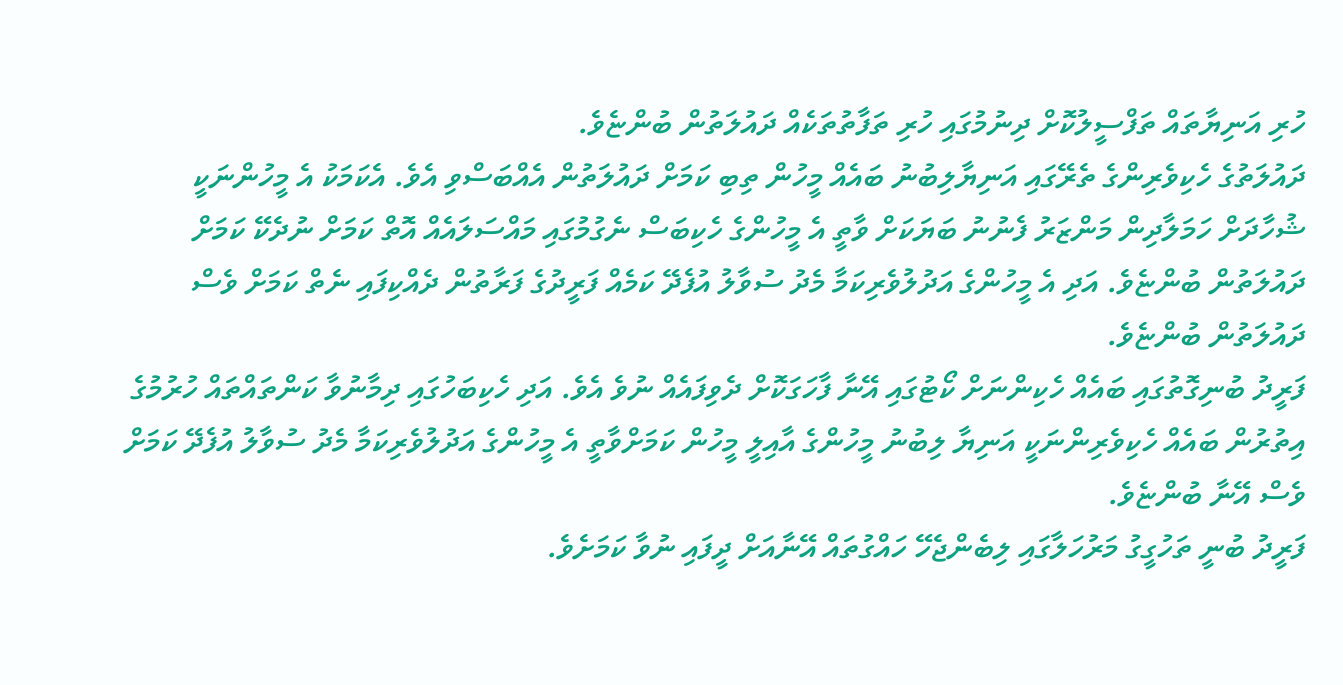ހުރި އަނިޔާތައް ތަފްސީލުކޮށް ދިނުމުގައި ހުރި ތަފާތުތަކެއް ދައުލަތުން ބުންޏެވެ.
ދައުލަތުގެ ހެކިވެރިންގެ ތެރޭގައި އަނިޔާލިބުނު ބައެއް މީހުން ތިބި ކަމަށް ދައުލަތުން އެއްބަސްވި އެވެ. އެކަމަކު އެ މީހުންނަކީ ޝުހާދަށް ހަމަލާދިން މަންޒަރު ފެނުނު ބަޔަކަށް ވާތީ އެ މީހުންގެ ހެކިބަސް ނެގުމުގައި މައްސަލައެއް އޮތް ކަމަށް ނުދެކޭ ކަމަށް ދައުލަތުން ބުންޏެވެ. އަދި އެ މީހުންގެ އަދުލުވެރިކަމާ މެދު ސުވާލު އުފެދޭ ކަމެއް ފަރީދުގެ ފަރާތުން ދެއްކިފައި ނެތް ކަމަށް ވެސް ދައުލަތުން ބުންޏެވެ.
ފަރީދު ބުނިގޮތުގައި ބައެއް ހެކިންނަށް ކޯޓުގައި އޭނާ ފާހަގަކޮށް ދެވިފައެއް ނުވެ އެވެ. އަދި ހެކިބަހުގައި ދިމާނުވާ ކަންތައްތައް ހުރުމުގެ އިތުރުން ބައެއް ހެކިވެރިންނަކީ އަނިޔާ ލިބުނު މީހުންގެ އާއިލީ މީހުން ކަމަށްވާތީ އެ މީހުންގެ އަދުލުވެރިކަމާ މެދު ސުވާލު އުފެދޭ ކަމަށް ވެސް އޭނާ ބުންޏެވެ.
ފަރީދު ބުނީ ތަހުގީގު މަރުހަލާގައި ލިބެންޖެހޭ ހައްގުތައް އޭނާއަށް ދީފައި ނުވާ ކަމަށެވެ.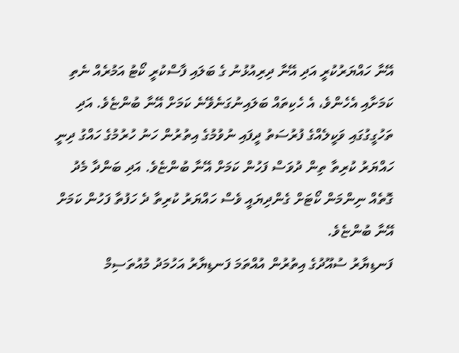އޭނާ ހައްޔަރުކުރީ އަދި އޭނާ ދިރިއުޅުނު ގެ ބަލައި ފާސްކުރީ ކޯޓު އަމުރެއް ނެތި ކަމަށާއި އެހެންވެ، އެ ހެކިތައް ބަލައިނުގަނެވޭނެ ކަމަށް އޭނާ ބުންޏެވެ. އަދި ތަހުގީގުގައި ވަކީލެއްގެ ފުރުސަތު ދީފައި ނުވުމުގެ އިތުރުން ހަނު ހުރުމުގެ ހައްގު ދިނީ ހައްޔަރު ކުރިތާ ތިން ދުވަސް ފަހުން ކަމަށް އޭނާ ބުންޏެވެ. އަދި ބަންދާ މެދު ގޮތެއް ނިންމަން ކޯޓަށް ގެންދިޔައީ ވެސް ހައްޔަރު ކުރިތާ ދެ ހަފުތާ ފަހުން ކަމަށް އޭނާ ބުންޏެވެ.
ފަނޑިޔާރު ސުއޫދުގެ އިތުރުން އުއްތަމަ ފަނޑިޔާރު އަހުމަދު މުއުތަސިމް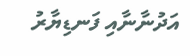އަދުނާނާއި ފަނޑިޔާރު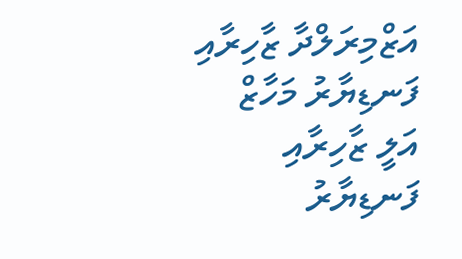އަޒްމިރަލްދާ ޒާހިރާއި ފަނޑިޔާރު މަހާޒް އަލީ ޒާހިރާއި ފަނޑިޔާރު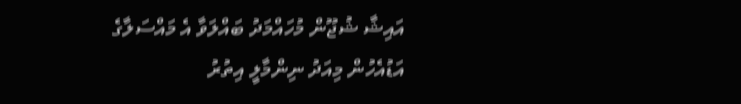އައިޝާ ޝުޖޫން މުހައްމަދު ބައްލަވާ އެ މައްސަލާގެ އަޑުއެހުން މިއަދު ނިންމާލީ އިތުރު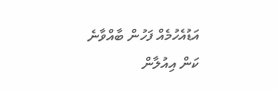އަޑުއެހުމެއް ފަހުން ބާއްވާނެ ކަން އިއުލާން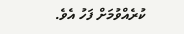ކުރެއްވުމަށް ފަހު އެވެ.